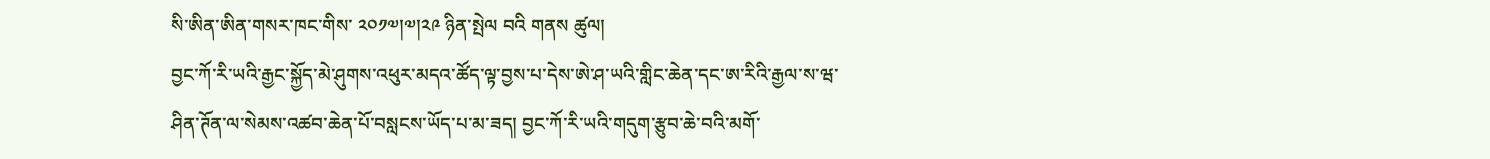སི་ཨིན་ཨིན་གསར་ཁང་གིས་ ༢༠༡༧།༧།༢༩ ཉིན་སྤེལ བའི གནས ཚུལ།
བྱང་ཀོ་རི་ཡའི་རྒྱང་སྐྱོད་མེ་ཤུགས་འཕུར་མདའ་ཚོད་ལྟ་བྱས་པ་དེས་ཨེ་ཤ་ཡའི་གླིང་ཆེན་དང་ཨ་རིའི་རྒྱལ་ས་ཝ་ཤིན་ཊོན་ལ་སེམས་འཚབ་ཆེན་པོ་བསླངས་ཡོད་པ་མ་ཟད། བྱང་ཀོ་རི་ཡའི་གདུག་རྩུབ་ཆེ་བའི་མགོ་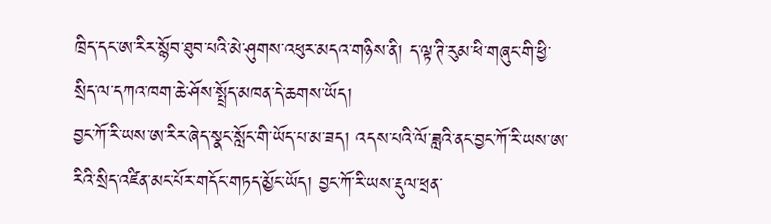ཁྲིད་དང་ཨ་རིར་སྙོབ་ཐུབ་པའི་མེ་ཤུགས་འཕུར་མདའ་གཉིས་ནི། ད་ལྟ་ཊི་རུམ་ཕི་གཞུང་གི་ཕྱི་སྲིད་ལ་དཀའ་ཁག་ཆེ་ཤོས་སྤྲོད་མཁན་དེ་ཆགས་ཡོད།
བྱང་ཀོ་རི་ཡས་ཨ་རིར་ཞེད་སྣང་སློང་གི་ཡོད་པ་མ་ཟད། འདས་པའི་ལོ་ཟླའི་ནང་བྱང་ཀོ་རི་ཡས་ཨ་རིའི་སྲིད་འཛིན་མང་པོར་གདོང་གཏད་མྱོང་ཡོད། བྱང་ཀོ་རི་ཡས་རྡུལ་ཕྲན་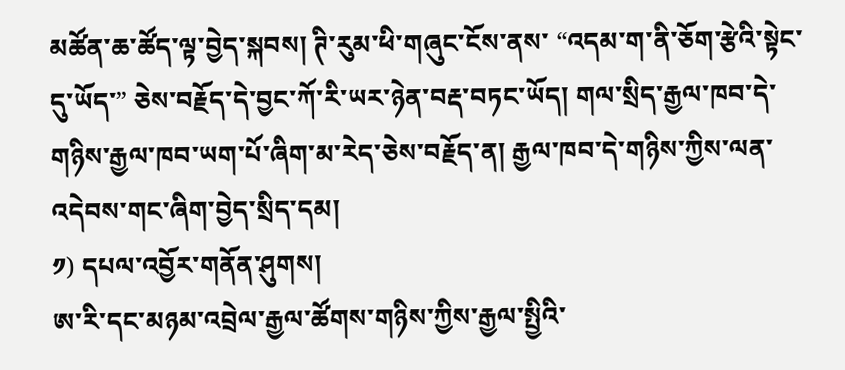མཚོན་ཆ་ཚོད་ལྟ་བྱེད་སྐབས། ཊི་རུམ་ཕི་གཞུང་ངོས་ནས་ “འདམ་ག་ནི་ཅོག་རྩེའི་སྟེང་དུ་ཡོད་” ཅེས་བརྗོད་དེ་བྱང་ཀོ་རི་ཡར་ཉེན་བརྡ་བཏང་ཡོད། གལ་སྲིད་རྒྱལ་ཁབ་དེ་གཉིས་རྒྱལ་ཁབ་ཡག་པོ་ཞིག་མ་རེད་ཅེས་བརྗོད་ན། རྒྱལ་ཁབ་དེ་གཉིས་ཀྱིས་ལན་འདེབས་གང་ཞིག་བྱེད་སྲིད་དམ།
༡) དཔལ་འབྱོར་གནོན་ཤུགས།
ཨ་རི་དང་མཉམ་འབྲེལ་རྒྱལ་ཚོགས་གཉིས་ཀྱིས་རྒྱལ་སྤྱིའི་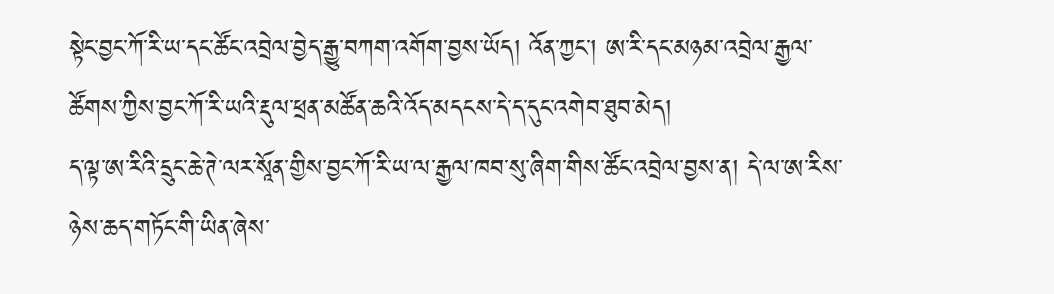སྟེང་བྱང་ཀོ་རི་ཡ་དང་ཚོང་འབྲེལ་བྱེད་རྒྱུ་བཀག་འགོག་བྱས་ཡོད། འོན་ཀྱང་། ཨ་རི་དང་མཉམ་འབྲེལ་རྒྱལ་ཚོགས་ཀྱིས་བྱང་ཀོ་རི་ཡའི་རྡུལ་ཕྲན་མཚོན་ཆའི་འོད་མདངས་དེ་ད་དུང་འགེབ་ཐུབ་མེད།
ད་ལྟ་ཨ་རིའི་དྲུང་ཆེ་ཊེ་ལར་སཱོན་གྱིས་བྱང་ཀོ་རི་ཡ་ལ་རྒྱལ་ཁབ་སུ་ཞིག་གིས་ཚོང་འབྲེལ་བྱས་ན། དེ་ལ་ཨ་རིས་ཉེས་ཆད་གཏོང་གི་ཡིན་ཞེས་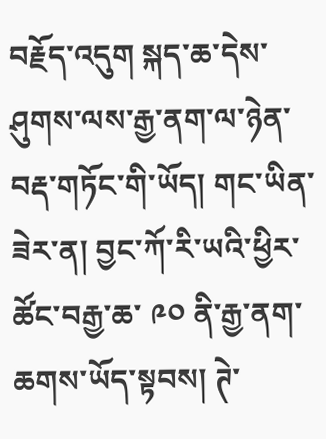བརྗོད་འདུག སྐད་ཆ་དེས་ཤུགས་ལས་རྒྱ་ནག་ལ་ཉེན་བརྡ་གཏོང་གི་ཡོད། གང་ཡིན་ཟེར་ན། བྱང་ཀོ་རི་ཡའི་ཕྱིར་ཚོང་བརྒྱ་ཆ་ ༩༠ ནི་རྒྱ་ནག་ཆགས་ཡོད་སྟབས། ཊེ་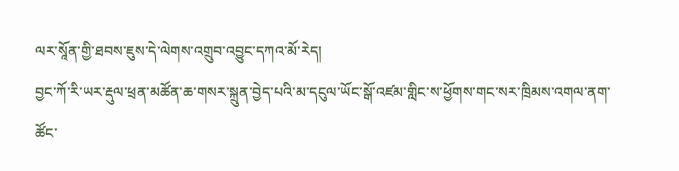ལར་སཱོན་གྱི་ཐབས་ཇུས་དེ་ལེགས་འགྲུབ་འབྱུང་དཀའ་མོ་རེད།
བྱང་ཀོ་རི་ཡར་རྡུལ་ཕྲན་མཚོན་ཆ་གསར་སྐྲུན་བྱེད་པའི་མ་དངུལ་ཡོང་སྒོ་འཛམ་གླིང་ས་ཕྱོགས་གང་སར་ཁྲིམས་འགལ་ནག་ཚོང་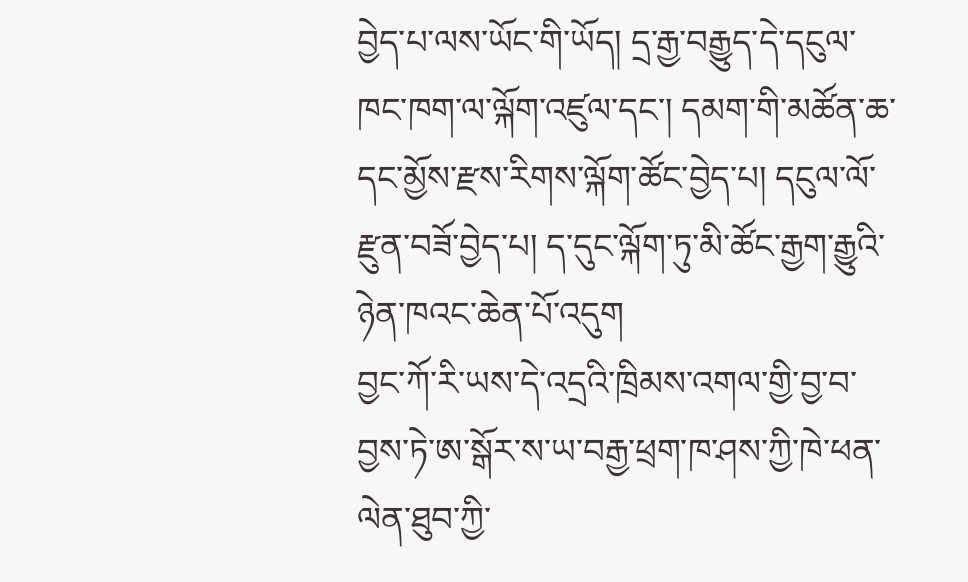བྱེད་པ་ལས་ཡོང་གི་ཡོད། དྲ་རྒྱ་བརྒྱུད་དེ་དངུལ་ཁང་ཁག་ལ་ལྐོག་འཛུལ་དང་། དམག་གི་མཚོན་ཆ་དང་མྱོས་རྫས་རིགས་ལྐོག་ཚོང་བྱེད་པ། དངུལ་ལོ་རྫུན་བཟོ་བྱེད་པ། ད་དུང་ལྐོག་ཏུ་མི་ཚོང་རྒྱག་རྒྱུའི་ཉེན་ཁའང་ཆེན་པོ་འདུག
བྱང་ཀོ་རི་ཡས་དེ་འདྲའི་ཁྲིམས་འགལ་གྱི་བྱ་བ་བྱས་ཏེ་ཨ་སྒོར་ས་ཡ་བརྒྱ་ཕྲག་ཁ་ཤས་ཀྱི་ཁེ་ཕན་ལེན་ཐུབ་ཀྱི་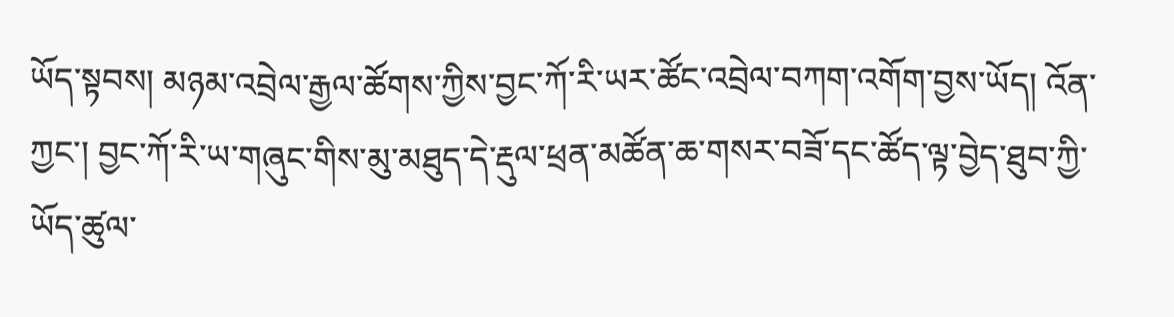ཡོད་སྟབས། མཉམ་འབྲེལ་རྒྱལ་ཚོགས་ཀྱིས་བྱང་ཀོ་རི་ཡར་ཚོང་འབྲེལ་བཀག་འགོག་བྱས་ཡོད། འོན་ཀྱང་། བྱང་ཀོ་རི་ཡ་གཞུང་གིས་མུ་མཐུད་དེ་རྡུལ་ཕྲན་མཚོན་ཆ་གསར་བཟོ་དང་ཚོད་ལྟ་བྱེད་ཐུབ་ཀྱི་ཡོད་ཚུལ་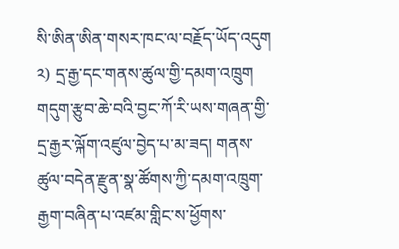སི་ཨིན་ཨིན་གསར་ཁང་ལ་བརྗོད་ཡོད་འདུག
༢) དྲ་རྒྱ་དང་གནས་ཚུལ་གྱི་དམག་འཁྲུག
གདུག་རྩུབ་ཆེ་བའི་བྱང་ཀོ་རི་ཡས་གཞན་གྱི་དྲ་རྒྱར་ལྐོག་འཛུལ་བྱེད་པ་མ་ཟད། གནས་ཚུལ་བདེན་རྫུན་སྣ་ཚོགས་ཀྱི་དམག་འཁྲུག་རྒྱག་བཞིན་པ་འཛམ་གླིང་ས་ཕྱོགས་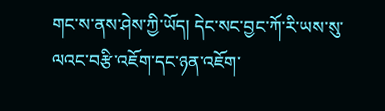གང་ས་ནས་ཤེས་ཀྱི་ཡོད། དེང་སང་བྱང་ཀོ་རི་ཡས་སུ་ལའང་བརྩི་འཇོག་དང་ཉན་འཇོག་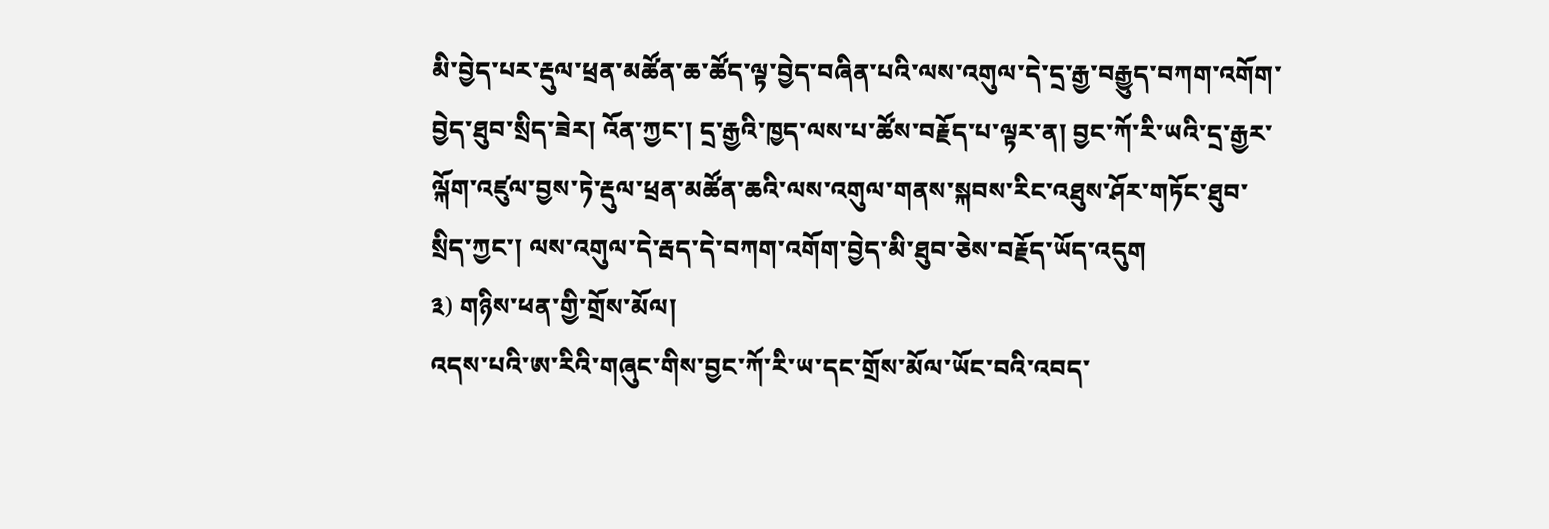མི་བྱེད་པར་རྡུལ་ཕྲན་མཚོན་ཆ་ཚོད་ལྟ་བྱེད་བཞིན་པའི་ལས་འགུལ་དེ་དྲ་རྒྱ་བརྒྱུད་བཀག་འགོག་བྱེད་ཐུབ་སྲིད་ཟེར། འོན་ཀྱང་། དྲ་རྒྱའི་ཁྱད་ལས་པ་ཚོས་བརྗོད་པ་ལྟར་ན། བྱང་ཀོ་རི་ཡའི་དྲ་རྒྱར་ལྐོག་འཛུལ་བྱས་ཏེ་རྡུལ་ཕྲན་མཚོན་ཆའི་ལས་འགུལ་གནས་སྐབས་རིང་འཐུས་ཤོར་གཏོང་ཐུབ་སྲིད་ཀྱང་། ལས་འགུལ་དེ་རྦད་དེ་བཀག་འགོག་བྱེད་མི་ཐུབ་ཅེས་བརྗོད་ཡོད་འདུག
༣) གཉིས་ཕན་གྱི་གྲོས་མོལ།
འདས་པའི་ཨ་རིའི་གཞུང་གིས་བྱང་ཀོ་རི་ཡ་དང་གྲོས་མོལ་ཡོང་བའི་འབད་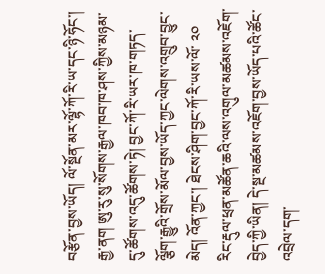བརྩོན་བྱས་ཡོད། ལོ་སྔོན་མར་ལྷོ་ཀོ་རི་ཡ་དང་ཉི་ཧོང་། རྒྱ་ནག ཨུ་རུ་སུ་སོགས་རྒྱལ་ཁབ་ཁ་ཤས་ཀྱིས་མཉམ་དུ་ཚོགས་འདུ་ཚོགས་ཏེ། བྱང་ཀོ་རི་ཡར་ཁ་གཏད་ལྕོག་རྒྱུའི་གྲོས་མོལ་བྱས་ཡོད་ཀྱང་ལེགས་འགྲུབ་བྱུང་མེད། འོན་ཀྱང་། ཐེངས་ཤིག་བྱང་ཀོ་རི་ཡས་ལོ་ ༢༠ རིང་རྡུལ་ཕྲན་མཚོན་ཆའི་ལས་འགུལ་མཚམས་འཇོག་བྱེད་ཀྱི་ཡིན། དེ་སྔ་མཚམས་འཇོག་བྱས་ཡོད་པའི་ཚོང་འབྲེལ་དག་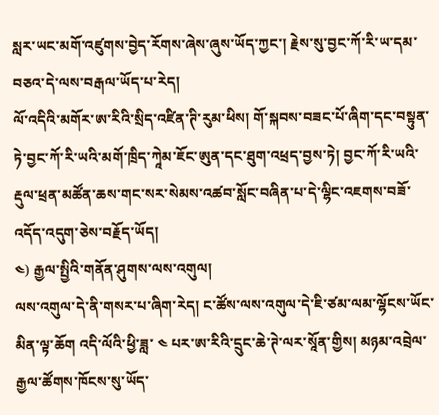སླར་ཡང་མགོ་འཛུགས་བྱེད་རོགས་ཞེས་ཞུས་ཡོད་ཀྱང་། རྗེས་སུ་བྱང་ཀོ་རི་ཡ་དམ་བཅའ་དེ་ལས་བརྒལ་ཡོད་པ་རེད།
ལོ་འདིའི་མགོར་ཨ་རིའི་སྲིད་འཛིན་ཊི་རུམ་ཕིས། གོ་སྐབས་བཟང་པོ་ཞིག་དང་བསྟུན་ཏེ་བྱང་ཀོ་རི་ཡའི་མགོ་ཁྲིད་ཀཱེམ་ཇོང་ཨུན་དང་ཐུག་འཕྲད་བྱས་ཏེ། བྱང་ཀོ་རི་ཡའི་རྡུལ་ཕྲན་མཚོན་ཆས་གང་སར་སེམས་འཚབ་སློང་བཞིན་པ་དེ་ལྷིང་འཇགས་བཟོ་འདོད་འདུག་ཅེས་བརྗོད་ཡོད།
༤) རྒྱལ་སྤྱིའི་གནོན་ཤུགས་ལས་འགུལ།
ལས་འགུལ་དེ་ནི་གསར་པ་ཞིག་རེད། ང་ཚོས་ལས་འགུལ་དེ་ཇི་ཙམ་ལམ་ལྷོངས་ཡོང་མིན་ལྟ་ཆོག འདི་ལོའི་ཕྱི་ཟླ་ ༤ པར་ཨ་རིའི་དྲུང་ཆེ་ཊེ་ལར་སཱོན་གྱིས། མཉམ་འབྲེལ་རྒྱལ་ཚོགས་ཁོངས་སུ་ཡོད་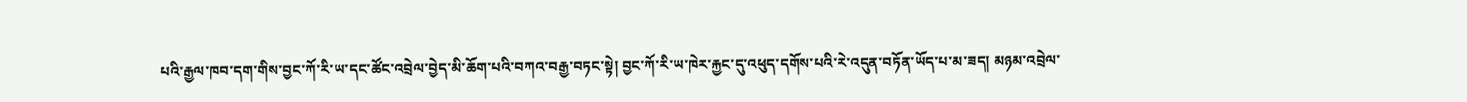པའི་རྒྱལ་ཁབ་དག་གིས་བྱང་ཀོ་རི་ཡ་དང་ཚོང་འབྲེལ་བྱེད་མི་ཆོག་པའི་བཀའ་བརྒྱ་བཏང་སྟེ། བྱང་ཀོ་རི་ཡ་ཁེར་རྐྱང་དུ་འཕུད་དགོས་པའི་རེ་འདུན་བཏོན་ཡོད་པ་མ་ཟད། མཉམ་འབྲེལ་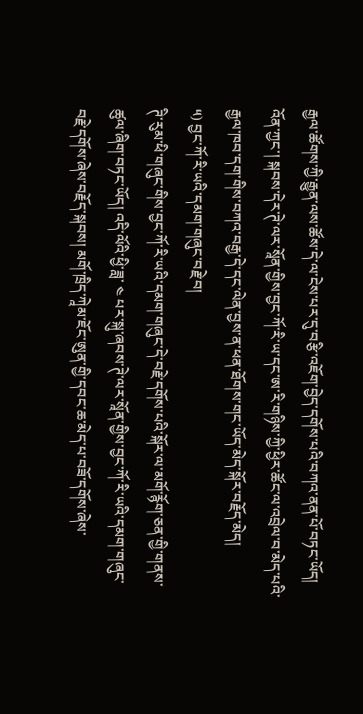རྒྱལ་ཚོགས་ཀྱི་རྒྱུན་ལས་ཚོས་དེ་ལ་ངེས་པར་དུ་བརྩི་འཇོག་བྱེད་དགོས་པའི་བཀའ་ནན་པོ་བཏང་ཡོད། འོན་ཀྱང་། སྐབས་དེར་ཊེ་ལར་སཱོན་གྱིས་བྱང་ཀོ་རི་ཡ་དང་ཨ་རི་གཉིས་ཀྱི་ཕྱིར་ཚོང་ལ་འབྲེལ་བ་མེད་པའི་རྒྱལ་ཁབ་དག་གིས་བཀའ་བརྒྱ་དེ་དང་ལེན་བྱས་ན་ཕན་ཐོགས་གང་ཡོད་མེད་སྐོར་བརྗོད་མེད།
༥) བྱང་ཀོ་རི་ཡའི་དམག་གཞུང་བརྗེ་བ།
ཊི་རུམ་ཕི་གཞུང་གིས་བྱང་ཀོ་རི་ཡའི་དམག་གཞུང་དེ་བརྗེ་དགོས་པའི་སྐོར་ལ་མགོ་རྙོག་ཅན་གྱི་གནས་ཚུལ་ཞིག་བཏང་ཡོད། འདི་ལོའི་ཕྱི་ཟླ་ ༤ པར་སྐུ་ཞབས་ཊེ་ལར་སཱོན་གྱིས་བྱང་ཀོ་རི་ཡའི་དམག་གཞུང་བརྗེ་དགོས་ཞེས་བརྗོད་སྐབས། མགོ་ཁྲིད་ཀཱེམ་ཇོང་ཨུན་གྱི་དབང་ཆ་མེད་པ་བཟོ་དགོས་ཞེས་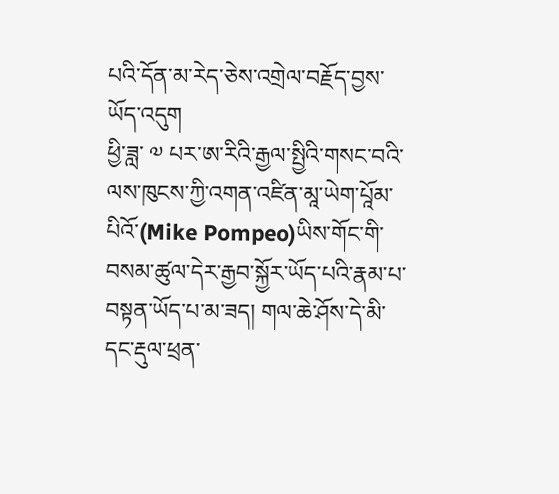པའི་དོན་མ་རེད་ཅེས་འགྲེལ་བརྗོད་བྱས་ཡོད་འདུག
ཕྱི་ཟླ་ ༧ པར་ཨ་རིའི་རྒྱལ་སྤྱིའི་གསང་བའི་ལས་ཁུངས་ཀྱི་འགན་འཛིན་མཱ་ཡེག་པཱོམ་པིའོ་(Mike Pompeo)ཡིས་གོང་གི་བསམ་ཚུལ་དེར་རྒྱབ་སྐྱོར་ཡོད་པའི་རྣམ་པ་བསྟན་ཡོད་པ་མ་ཟད། གལ་ཆེ་ཤོས་དེ་མི་དང་རྡུལ་ཕྲན་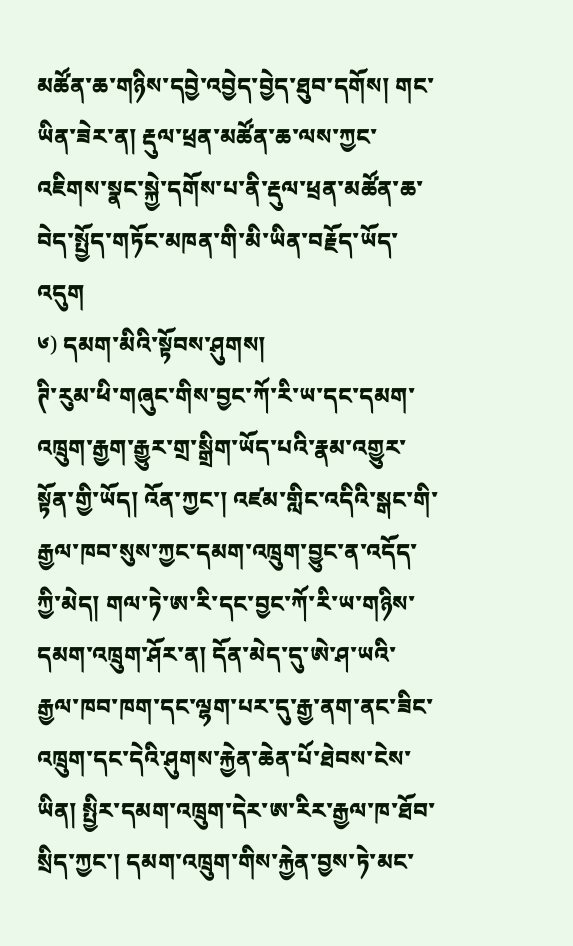མཚོན་ཆ་གཉིས་དབྱེ་འབྱེད་བྱེད་ཐུབ་དགོས། གང་ཡིན་ཟེར་ན། རྡུལ་ཕྲན་མཚོན་ཆ་ལས་ཀྱང་འཇིགས་སྣང་སྐྱེ་དགོས་པ་ནི་རྡུལ་ཕྲན་མཚོན་ཆ་བེད་སྤྱོད་གཏོང་མཁན་གི་མི་ཡིན་བརྗོད་ཡོད་འདུག
༦) དམག་མིའི་སྟོབས་ཤུགས།
ཊི་རུམ་ཕི་གཞུང་གིས་བྱང་ཀོ་རི་ཡ་དང་དམག་འཁྲུག་རྒྱག་རྒྱུར་གྲ་སྒྲིག་ཡོད་པའི་རྣམ་འགྱུར་སྟོན་གྱི་ཡོད། འོན་ཀྱང་། འཛམ་གླིང་འདིའི་སྒང་གི་རྒྱལ་ཁབ་སུས་ཀྱང་དམག་འཁྲུག་བྱུང་ན་འདོད་ཀྱི་མེད། གལ་ཏེ་ཨ་རི་དང་བྱང་ཀོ་རི་ཡ་གཉིས་དམག་འཁྲུག་ཤོར་ན། དོན་མེད་དུ་ཨེ་ཤ་ཡའི་རྒྱལ་ཁབ་ཁག་དང་ལྷག་པར་དུ་རྒྱ་ནག་ནང་ཟིང་འཁྲུག་དང་དེའི་ཤུགས་རྐྱེན་ཆེན་པོ་ཐེབས་ངེས་ཡིན། སྤྱིར་དམག་འཁྲུག་དེར་ཨ་རིར་རྒྱལ་ཁ་ཐོབ་སྲིད་ཀྱང་། དམག་འཁྲུག་གིས་རྐྱེན་བྱས་ཏེ་མང་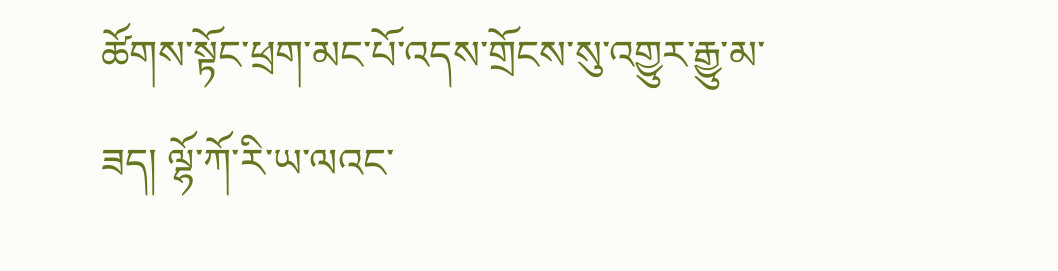ཚོགས་སྟོང་ཕྲག་མང་པོ་འདས་གྲོངས་སུ་འགྱུར་རྒྱུ་མ་ཟད། ལྷོ་ཀོ་རི་ཡ་ལའང་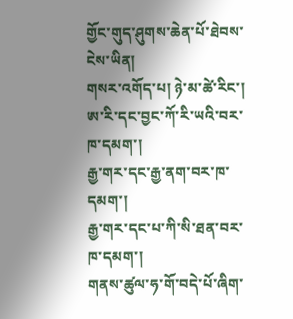གྱོང་གུད་ཤུགས་ཆེན་པོ་ཐེབས་ངེས་ཡིན།
གསར་འགོད་པ། ཉེ་མ་ཚེ་རིང་།
ཨ་རི་དང་བྱང་ཀོ་རི་ཡའི་བར་ཁ་དམག་།
རྒྱ་གར་དང་རྒྱ་ནག་བར་ཁ་དམག་།
རྒྱ་གར་དང་པ་ཀི་སི་ཐན་བར་ཁ་དམག་།
གནས་ཚུལ་ཧ་གོ་བདེ་པོ་ཞིག་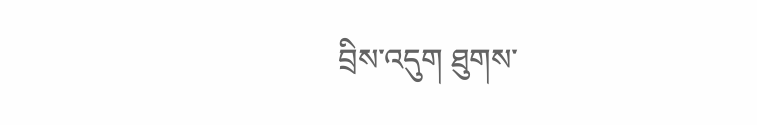བྲིས་འདུག ཐུགས་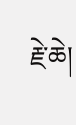རྗེ་ཆེ།